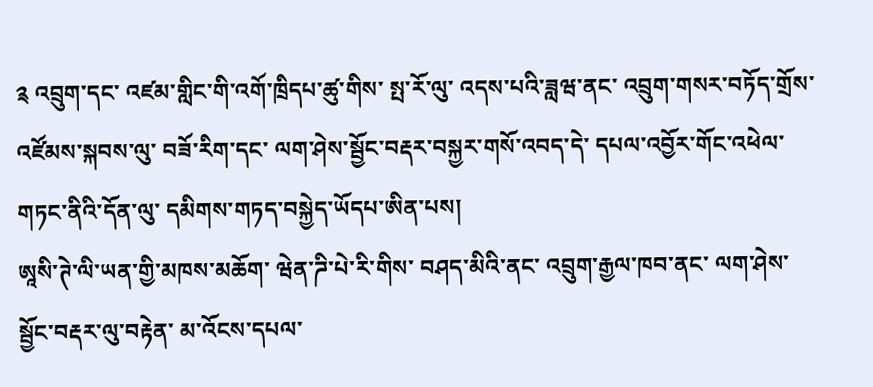༉ འབྲུག་དང་ འཛམ་གླིང་གི་འགོ་ཁྲིདཔ་ཚུ་གིས་ སྤ་རོ་ལུ་ འདས་པའི་ཟླཝ་ནང་ འབྲུག་གསར་བཏོད་གྲོས་འཛོམས་སྐབས་ལུ་ བཟོ་རིག་དང་ ལག་ཤེས་སྦྱོང་བརྡར་བསྐྱར་གསོ་འབད་དེ་ དཔལ་འབྱོར་གོང་འཕེལ་གཏང་ནིའི་དོན་ལུ་ དམིགས་གཏད་བསྐྱེད་ཡོདཔ་ཨིན་པས།
ཨཱསི་ཊེ་ལི་ཡན་གྱི་མཁས་མཆོག་ ཝེན་ཌི་པེ་རི་གིས་ བཤད་མིའི་ནང་ འབྲུག་རྒྱལ་ཁབ་ནང་ ལག་ཤེས་སྦྱོང་བརྡར་ལུ་བརྟེན་ མ་འོངས་དཔལ་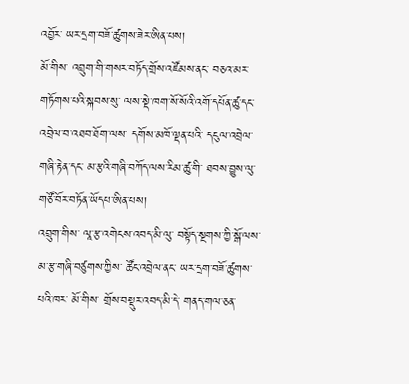འབྱོར་ ཡར་དྲག་བཟོ་ཚུགས་ཟེར་ཨིན་པས།
མོ་གིས་ འབྲུག་གི་གསར་བཏོད་གྲོས་འཛོམས་ནང་ བཅའ་མར་གཏོགས་པའི་སྐབས་སུ་ ལས་སྡེ་ཁག་སོ་སོའི་འགོ་དཔོན་ཚུ་དང་ འབྲེལ་བ་འཐབ་ཐོག་ལས་ དགོས་མཁོ་ལྡན་པའི་ དངུལ་འབྲེལ་གཞི་རྟེན་དང་ མ་རྩའི་གཞི་བཀོད་ལས་རིམ་ཚུ་གི་ ཐབས་བྱུས་ལུ་ གཙོ་བོར་བཏོན་ཡོདཔ་ཨིན་པས།
འབྲུག་གིས་ ལཱ་རྩ་འགེངས་འབད་མི་ལུ་ བསྟོད་སྔགས་ཀྱི་སྒོ་ལས་ མ་རྩ་གཞི་བཙུགས་ཀྱིས་ ཚོང་འབྲེལ་ནང་ ཡར་དྲག་བཟོ་ཚུགས་པའི་ཁར་ མོ་གིས་ གྲོས་བསྡུར་འབད་མི་དེ་ གནད་གལ་ཅན་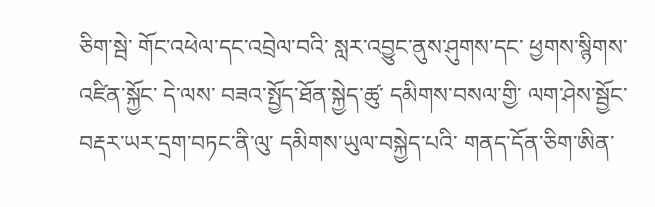ཅིག་སྦེ་ གོང་འཕེལ་དང་འབྲེལ་བའི་ སླར་འབྱུང་ནུས་ཤུགས་དང་ ཕྱགས་སྙིགས་འཛིན་སྐྱོང་ དེ་ལས་ བཟའ་སྤྱོད་ཐོན་སྐྱེད་ཚུ་ དམིགས་བསལ་གྱི་ ལག་ཤེས་སྦྱོང་བརྡར་ཡར་དྲག་བཏང་ནི་ལུ་ དམིགས་ཡུལ་བསྐྱེད་པའི་ གནད་དོན་ཅིག་ཨིན་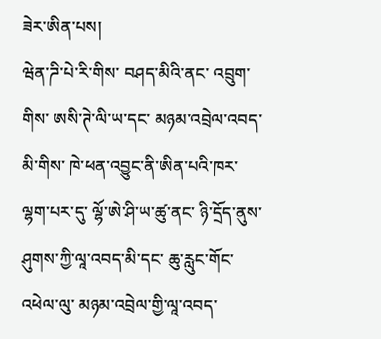ཟེར་ཨིན་པས།
ཝེན་ཌི་པེ་རི་གིས་ བཤད་མིའི་ནང་ འབྲུག་གིས་ ཨསི་ཊེ་ལི་ཡ་དང་ མཉམ་འབྲེལ་འབད་མི་གིས་ ཁེ་ཕན་འབྱུང་ནི་ཨིན་པའི་ཁར་ ལྷག་པར་དུ་ ལྷོ་ཨེ་ཤི་ཡ་ཚུ་ནང་ ཉི་དྲོད་ནུས་ཤུགས་ཀྱི་ལཱ་འབད་མི་དང་ ཆུ་རླུང་གོང་འཕེལ་ལུ་ མཉམ་འབྲེལ་གྱི་ལཱ་འབད་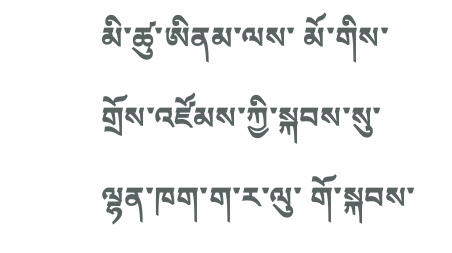མི་ཚུ་ཨིནམ་ལས་ མོ་གིས་ གྲོས་འཛོམས་ཀྱི་སྐབས་སུ་ ལྷན་ཁག་ག་ར་ལུ་ གོ་སྐབས་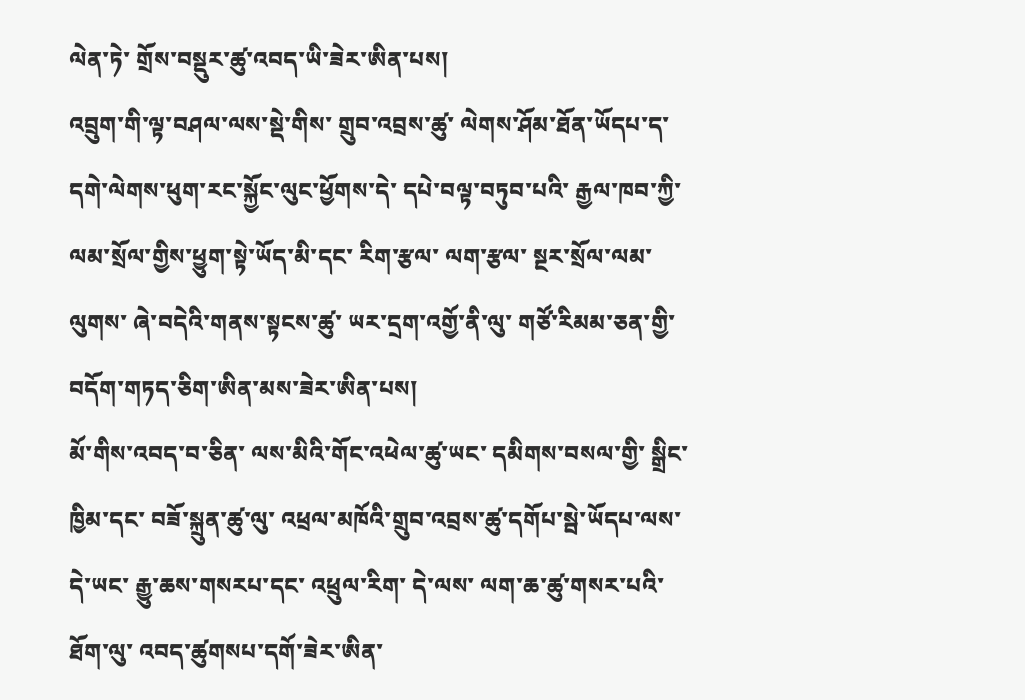ལེན་ཏེ་ གྲོས་བསྡུར་ཚུ་འབད་ཡི་ཟེར་ཨིན་པས།
འབྲུག་གི་ལྟ་བཤལ་ལས་སྡེ་གིས་ གྲུབ་འབྲས་ཚུ་ ལེགས་ཤོམ་ཐོན་ཡོདཔ་ད་ དགེ་ལེགས་ཕུག་རང་སྐྱོང་ལུང་ཕྱོགས་དེ་ དཔེ་བལྟ་བཏུབ་པའི་ རྒྱལ་ཁབ་ཀྱི་ ལམ་སྲོལ་གྱིས་ཕྱུག་སྟེ་ཡོད་མི་དང་ རིག་རྩལ་ ལག་རྩལ་ སྔར་སྲོལ་ལམ་ལུགས་ ཞེ་བདེའི་གནས་སྟངས་ཚུ་ ཡར་དྲག་འགྱོ་ནི་ལུ་ གཙོ་རིམམ་ཅན་གྱི་ བདོག་གཏད་ཅིག་ཨིན་མས་ཟེར་ཨིན་པས།
མོ་གིས་འབད་བ་ཅིན་ ལས་མིའི་གོང་འཕེལ་ཚུ་ཡང་ དམིགས་བསལ་གྱི་ སྒྲིང་ཁྱིམ་དང་ བཟོ་སྐྲུན་ཚུ་ལུ་ འཕྲལ་མཁོའི་གྲུབ་འབྲས་ཚུ་དགོཔ་སྦེ་ཡོདཔ་ལས་ དེ་ཡང་ རྒྱུ་ཆས་གསརཔ་དང་ འཕྲུལ་རིག་ དེ་ལས་ ལག་ཆ་ཚུ་གསར་པའི་ཐོག་ལུ་ འབད་ཚུགསཔ་དགོ་ཟེར་ཨིན་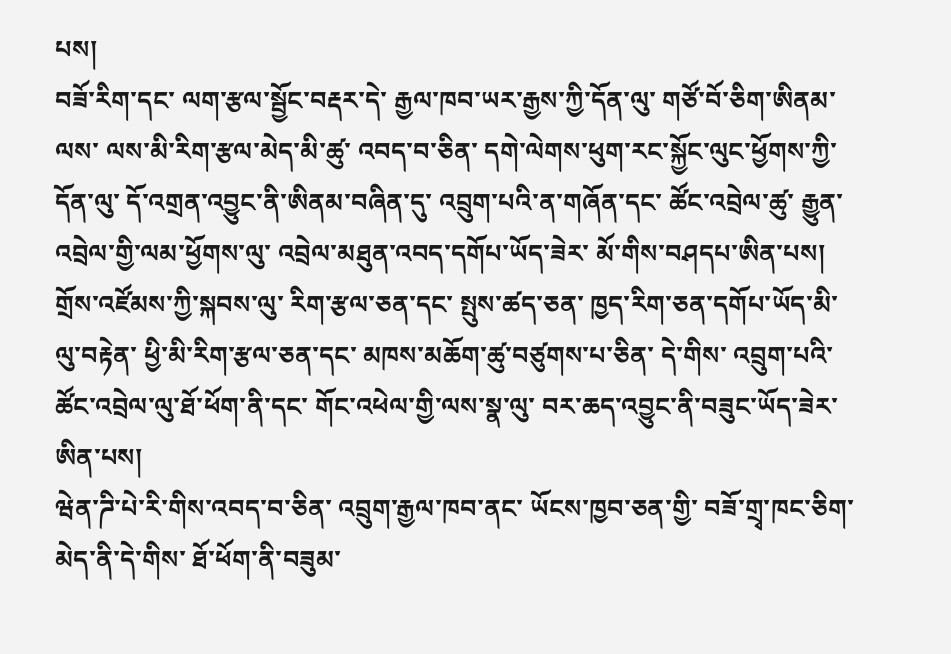པས།
བཟོ་རིག་དང་ ལག་རྩལ་སྦྱོང་བརྡར་དེ་ རྒྱལ་ཁབ་ཡར་རྒྱས་ཀྱི་དོན་ལུ་ གཙོ་བོ་ཅིག་ཨིནམ་ལས་ ལས་མི་རིག་རྩལ་མེད་མི་ཚུ་ འབད་བ་ཅིན་ དགེ་ལེགས་ཕུག་རང་སྐྱོང་ལུང་ཕྱོགས་ཀྱི་དོན་ལུ་ དོ་འགྲན་འབྱུང་ནི་ཨིནམ་བཞིན་དུ་ འབྲུག་པའི་ན་གཞོན་དང་ ཚོང་འབྲེལ་ཚུ་ རྒྱུན་འབྲེལ་གྱི་ལམ་ཕྱོགས་ལུ་ འབྲེལ་མཐུན་འབད་དགོཔ་ཡོད་ཟེར་ མོ་གིས་བཤདཔ་ཨིན་པས།
གྲོས་འཛོམས་ཀྱི་སྐབས་ལུ་ རིག་རྩལ་ཅན་དང་ སྤུས་ཚད་ཅན་ ཁྱད་རིག་ཅན་དགོཔ་ཡོད་མི་ལུ་བརྟེན་ ཕྱི་མི་རིག་རྩལ་ཅན་དང་ མཁས་མཆོག་ཚུ་བཙུགས་པ་ཅིན་ དེ་གིས་ འབྲུག་པའི་ཚོང་འབྲེལ་ལུ་ཐོ་ཕོག་ནི་དང་ གོང་འཕེལ་གྱི་ལས་སྣ་ལུ་ བར་ཆད་འབྱུང་ནི་བཟུང་ཡོད་ཟེར་ཨིན་པས།
ཝེན་ཌི་པེ་རི་གིས་འབད་བ་ཅིན་ འབྲུག་རྒྱལ་ཁབ་ནང་ ཡོངས་ཁྱབ་ཅན་གྱི་ བཟོ་གྲྭ་ཁང་ཅིག་མེད་ནི་དེ་གིས་ ཐོ་ཕོག་ནི་བཟུམ་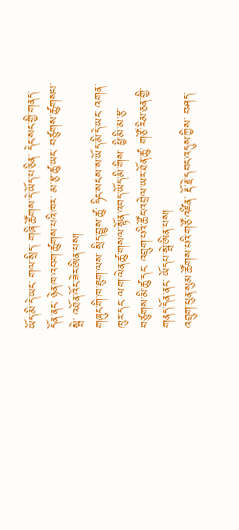ཡོད་མི་དེ་ཡང་ གལ་སྲིད་ གཞི་ཚོགས་དེ་ཡོད་པ་ཅིན་ དེང་སང་གྱི་གནད་དོན་ནང་ ཉེན་ཁ་འབག་ཚུགས་པའི་ཁར་ མ་རྩ་ཚུ་ཡང་ བཙུགས་ཚུགསཔ་སྦེ་ འཐོན་འོང་ཟེར་ཨིན་པས།
གཞུང་གི་ཁ་ཐུག་ལས་ སྲིད་བྱུས་ཚུ་ ཧིང་སངས་ས་ཡོད་མི་དེ་ཡང་ འགན་ཁུར་དང་ ལག་ལེན་ཚུ་གསལ་སྟོན་འབད་ཡོད་མི་གིས་ ཕྱི་མི་མ་རྩ་བཙུགས་མི་ཚུ་དང་ འབྲུག་པའི་ཚོང་འབྲེལ་ཡར་ཐོན་ཚུ་ གཙོ་རིམ་ཅན་གྱི་གནད་དོན་ནང་ ཡོདཔ་སྦེ་ཨིན་པས།
འབྲུག་ཕུན་སུམ་ཚོགས་པའི་གཙོ་འཛིན་ རྡོ་རྗེ་དབང་འདུས་ཀྱིས་ བཤད་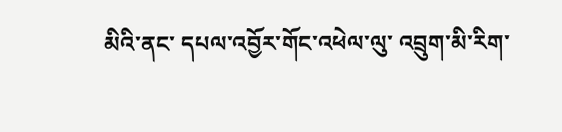མིའི་ནང་ དཔལ་འབྱོར་གོང་འཕེལ་ལུ་ འབྲུག་མི་རིག་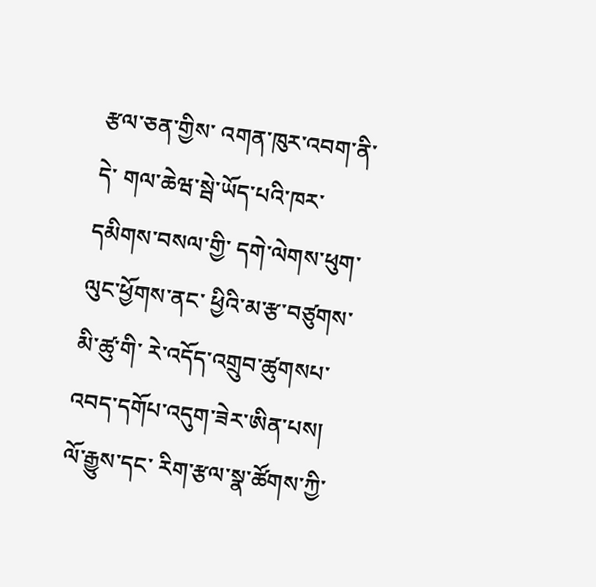རྩལ་ཅན་གྱིས་ འགན་ཁུར་འབག་ནི་དེ་ གལ་ཆེཝ་སྦེ་ཡོད་པའི་ཁར་ དམིགས་བསལ་གྱི་ དགེ་ལེགས་ཕུག་ལུང་ཕྱོགས་ནང་ ཕྱིའི་མ་རྩ་བཙུགས་མི་ཚུ་གི་ རེ་འདོད་འགྲུབ་ཚུགསཔ་ འབད་དགོཔ་འདུག་ཟེར་ཨིན་པས།
ལོ་རྒྱུས་དང་ རིག་རྩལ་སྣ་ཚོགས་ཀྱི་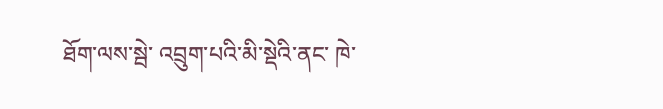ཐོག་ལས་སྦེ་ འབྲུག་པའི་མི་སྡེའི་ནང་ ཁེ་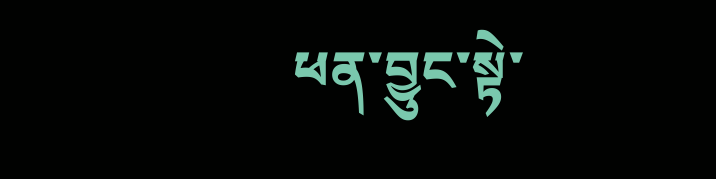ཕན་བྱུང་སྟེ་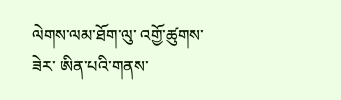ལེགས་ལམ་ཐོག་ལུ་ འགྱོ་ཚུགས་ཟེར་ ཨིན་པའི་གནས་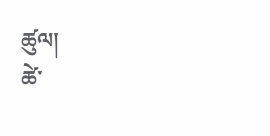ཚུལ།
ཚེ་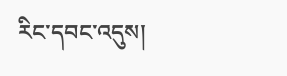རིང་དབང་འདུས།